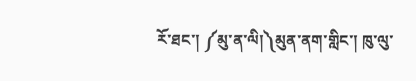རོ་ཐང་། ༼མུ་ན་ལི།༽མུན་ནག་གླིང་། ཁུ་ལུ་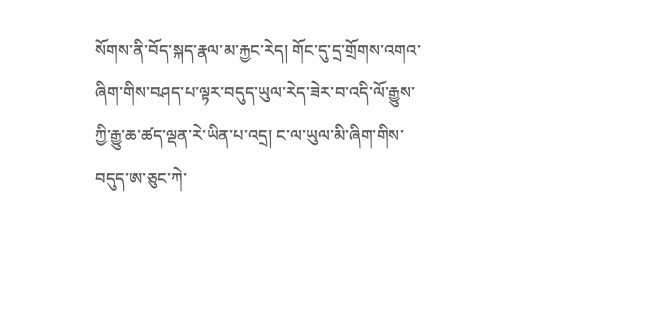སོགས་ནི་བོད་སྐད་རྣལ་མ་རྐྱང་རེད། གོང་དུ་དྲ་གྲོགས་འགའ་ཞིག་གིས་བཤད་པ་ལྟར་བདུད་ཡུལ་རེད་ཟེར་བ་འདི་ལོ་རྒྱུས་ཀྱི་རྒྱུ་ཆ་ཚད་ལྡན་རེ་ཡིན་པ་འདྲ། ང་ལ་ཡུལ་མི་ཞིག་གིས་བདུད་ཨ་ཅུང་ཀེ་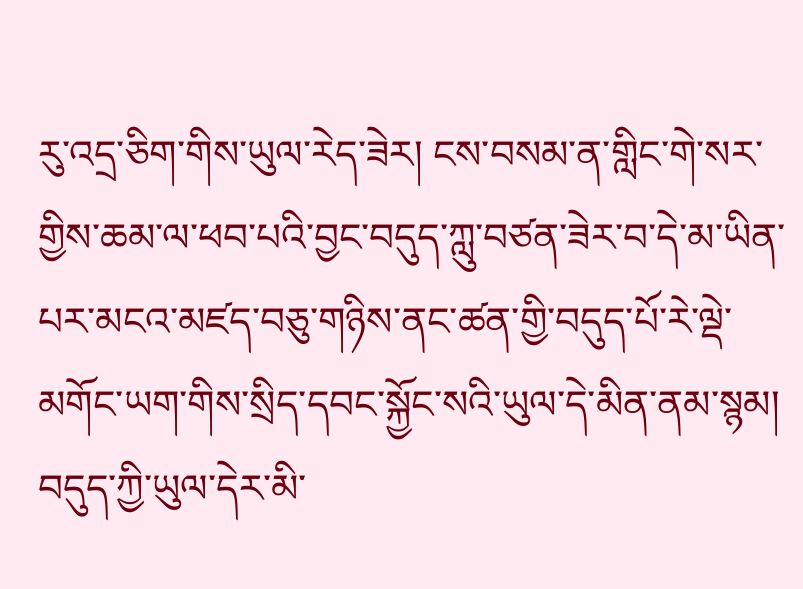རུ་འདྲ་ཅིག་གིས་ཡུལ་རེད་ཟེར། ངས་བསམ་ན་གླིང་གེ་སར་གྱིས་ཆམ་ལ་ཕབ་པའི་བྱང་བདུད་ཀླུ་བཙན་ཟེར་བ་དེ་མ་ཡིན་པར་མངའ་མཛད་བཅུ་གཉིས་ནང་ཚན་གྱི་བདུད་པོ་རེ་ལྡེ་མགོང་ཡག་གིས་སྲིད་དབང་སྐྱོང་སའི་ཡུལ་དེ་མིན་ནམ་སྙམ། བདུད་ཀྱི་ཡུལ་དེར་མི་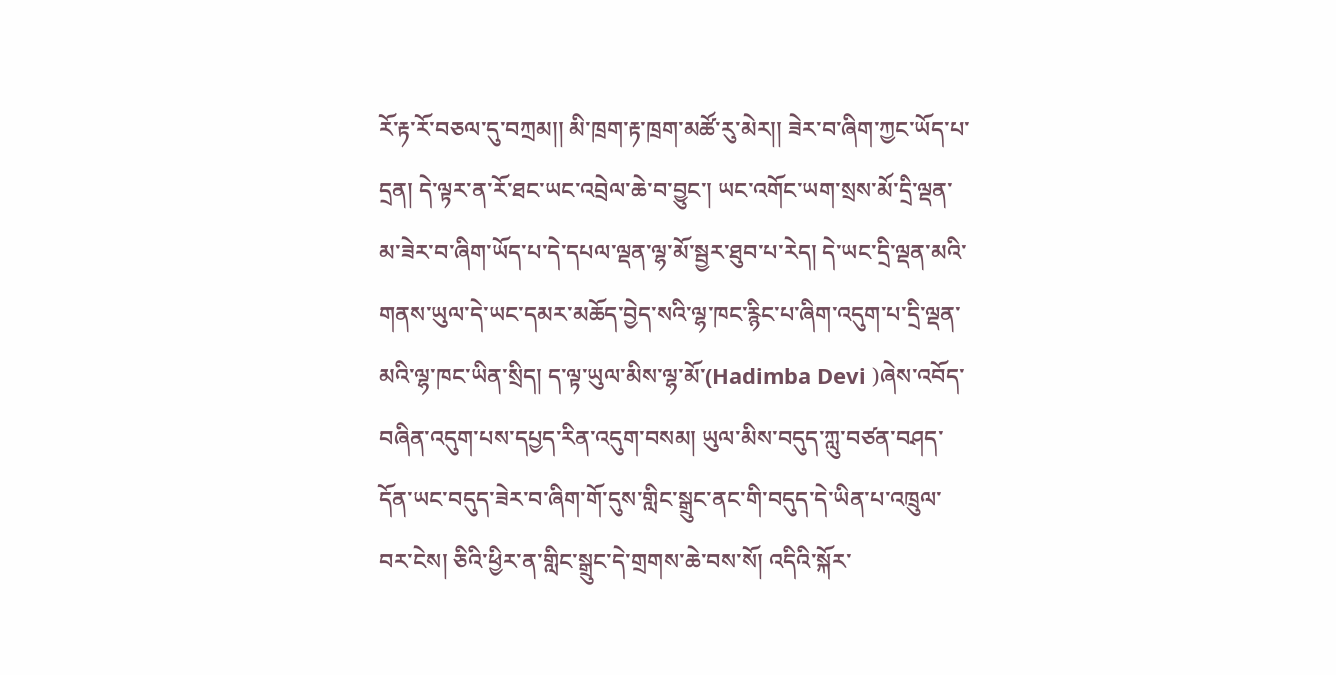རོ་རྟ་རོ་བཅལ་དུ་བཀྲམ།། མི་ཁྲག་རྟ་ཁྲག་མཚོ་རུ་མེར།། ཟེར་བ་ཞིག་ཀྱང་ཡོད་པ་དྲན། དེ་ལྟར་ན་རོ་ཐང་ཡང་འབྲེལ་ཆེ་བ་བྱུང་། ཡང་འགོང་ཡག་སྲས་མོ་དྲི་ལྡན་མ་ཟེར་བ་ཞིག་ཡོད་པ་དེ་དཔལ་ལྡན་ལྷ་མོ་སྦྱར་ཐུབ་པ་རེད། དེ་ཡང་དྲི་ལྡན་མའི་གནས་ཡུལ་དེ་ཡང་དམར་མཆོད་བྱེད་སའི་ལྷ་ཁང་རྙིང་པ་ཞིག་འདུག་པ་དྲི་ལྡན་མའི་ལྷ་ཁང་ཡིན་སྲིད། ད་ལྟ་ཡུལ་མིས་ལྷ་མོ་(Hadimba Devi )ཞེས་འབོད་བཞིན་འདུག་པས་དཔྱད་རིན་འདུག་བསམ། ཡུལ་མིས་བདུད་ཀླུ་བཙན་བཤད་དོན་ཡང་བདུད་ཟེར་བ་ཞིག་གོ་དུས་གླིང་སྒྲུང་ནང་གི་བདུད་དེ་ཡིན་པ་འཁྲུལ་བར་ངེས། ཅིའི་ཕྱིར་ན་གླིང་སྒྲུང་དེ་གྲགས་ཆེ་བས་སོ། འདིའི་སྐོར་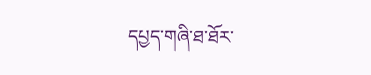དཔྱད་གཞི་ཐ་ཐོར་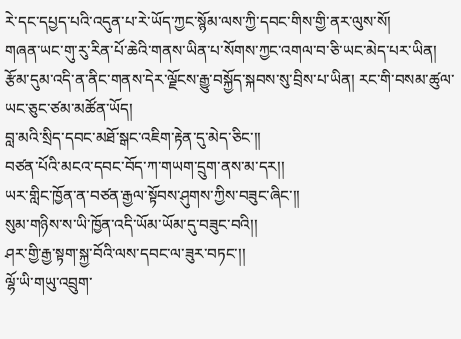རེ་དང་དཔྱད་པའི་འདུན་པ་རེ་ཡོད་ཀྱང་སྙོམ་ལས་ཀྱི་དབང་གིས་གྱི་ནར་ལུས་སོ།
གཞན་ཡང་གུ་རུ་རིན་པོ་ཆེའི་གནས་ཡིན་པ་སོགས་ཀྱང་འགལ་བ་ཅི་ཡང་མེད་པར་ཡིན།
རྩོམ་དུམ་འདི་ན་ནིང་གནས་དེར་ལྗོངས་རྒྱུ་བསྐྱོད་སྐབས་སུ་བྲིས་པ་ཡིན། རང་གི་བསམ་ཚུལ་ཡང་ཅུང་ཙམ་མཚོན་ཡོད།
བླ་མའི་སྲིད་དབང་མཐོ་སྒང་འཇིག་རྟེན་དུ་མེད་ཅིང་།།
བཙན་པོའི་མངའ་དབང་བོད་ཀ་གཡག་དྲུག་ནས་མ་དར།།
ཡར་གླིང་ཁྱོན་ན་བཙན་རྒྱལ་སྟོབས་ཤུགས་ཀྱིས་བཟུང་ཞིང་།།
སུམ་གཉིས་ས་ཡི་ཁྱོན་འདི་ཡོམ་ཡོམ་དུ་བཟུང་བའི།།
ཤར་གྱི་རྒྱ་སྟག་སྐྱ་བོའི་ལས་དབང་ལ་ཟུར་བཏང་།།
ལྷོ་ཡི་གཡུ་འབྲུག་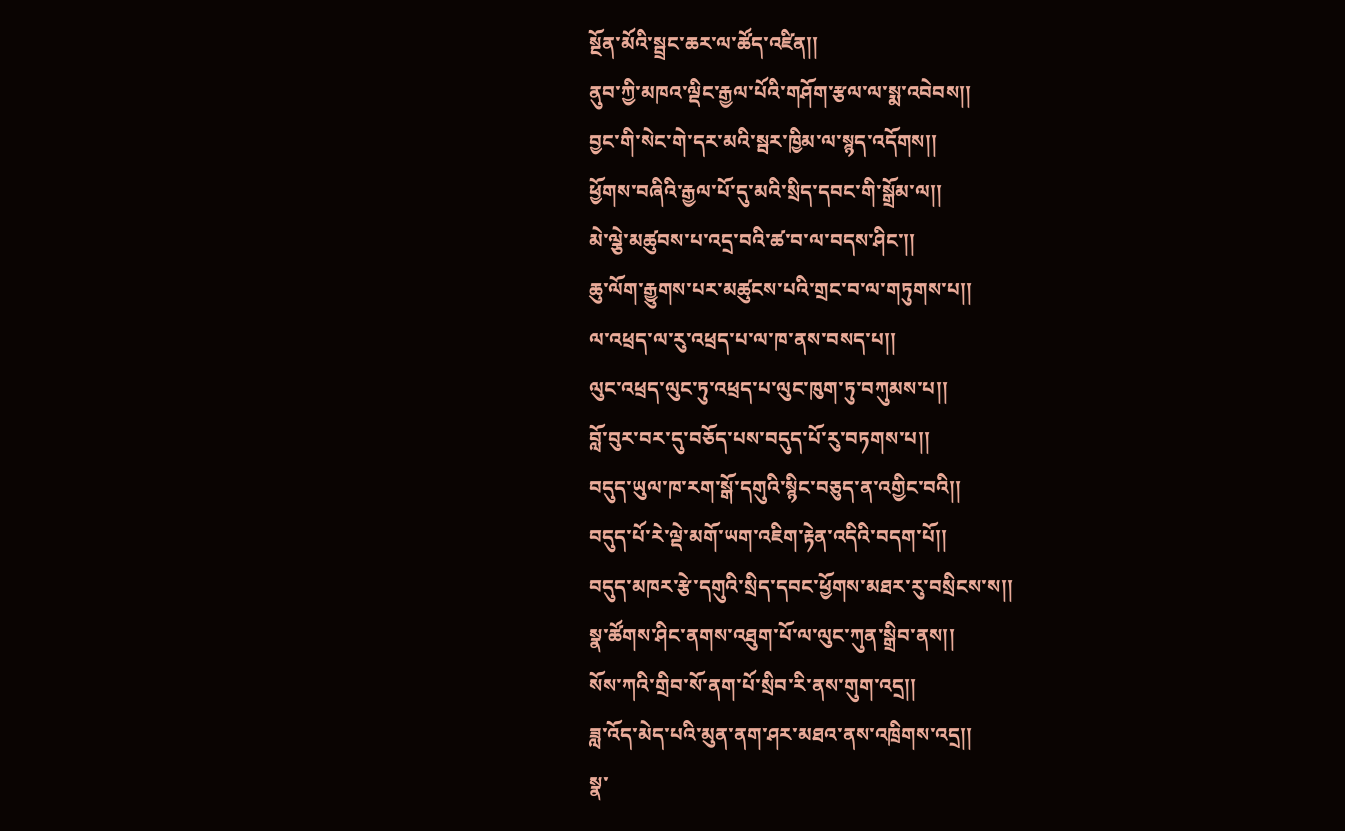སྔོན་མོའི་སྦྲང་ཆར་ལ་ཚོད་འཛིན།།
ནུབ་ཀྱི་མཁའ་ལྡིང་རྒྱལ་པོའི་གཤོག་རྩལ་ལ་སྨ་འབེབས།།
བྱང་གི་སེང་གེ་དར་མའི་སྦར་ཁྱིམ་ལ་སྙད་འདོགས།།
ཕྱོགས་བཞིའི་རྒྱལ་པོ་དུ་མའི་སྲིད་དབང་གི་སྒྲོམ་ལ།།
མེ་ལྕེ་མཚུབས་པ་འདྲ་བའི་ཚ་བ་ལ་བདས་ཤིང་།།
ཆུ་ལོག་རྒྱུགས་པར་མཚུངས་པའི་གྲང་བ་ལ་གཏུགས་པ།།
ལ་འཕྲད་ལ་རུ་འཕྲད་པ་ལ་ཁ་ནས་བསད་པ།།
ལུང་འཕྲད་ལུང་ཏུ་འཕྲད་པ་ལུང་ཁུག་ཏུ་བཀུམས་པ།།
བློ་བུར་བར་དུ་བཅོད་པས་བདུད་པོ་རུ་བཏགས་པ།།
བདུད་ཡུལ་ཁ་རག་སྒོ་དགུའི་སྙིང་བཅུད་ན་འགྱིང་བའི།།
བདུད་པོ་རེ་ལྡེ་མགོ་ཡག་འཇིག་རྟེན་འདིའི་བདག་པོ།།
བདུད་མཁར་རྩེ་དགུའི་སྲིད་དབང་ཕྱོགས་མཐར་རུ་བསྲིངས་ས།།
སྣ་ཚོགས་ཤིང་ནགས་འཐུག་པོ་ལ་ལུང་ཀུན་སྒྲིབ་ནས།།
སོས་ཀའི་གྲིབ་སོ་ནག་པོ་སྲིབ་རི་ནས་གུག་འདྲ།།
ཟླ་འོད་མེད་པའི་མུན་ནག་ཤར་མཐའ་ནས་འཁྲིགས་འདྲ།།
སྣ་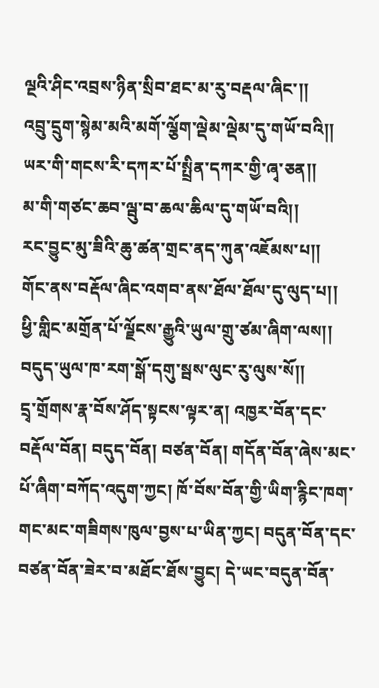ལྔའི་ཤིང་འབྲས་ཉིན་སྲིབ་ཐང་མ་རུ་བརྡལ་ཞིང་།།
འབྲུ་དྲུག་སྙེམ་མའི་མགོ་ལྕོག་ལྡེམ་ལྡེམ་དུ་གཡོ་བའི།།
ཡར་གི་གངས་རི་དཀར་པོ་སྤྲིན་དཀར་གྱི་ཞྭ་ཅན།།
མ་གི་གཙང་ཆབ་ལྦུ་བ་ཆལ་ཆིལ་དུ་གཡོ་བའི།།
རང་བྱུང་མུ་ཟིའི་ཆུ་ཚན་གྲང་ནད་ཀུན་འཇོམས་པ།།
གོང་ནས་བརྡོལ་ཞིང་འགབ་ནས་ཐོལ་ཐོལ་དུ་ལུད་པ།།
ཕྱི་གླིང་མགྲོན་པོ་ལྗོངས་རྒྱུའི་ཡུལ་གྲུ་ཙམ་ཞིག་ལས།།
བདུད་ཡུལ་ཁ་རག་སྒོ་དགུ་སྦས་ལུང་རུ་ལུས་སོ།།
དྲྭ་གྲོགས་རྣ་བོས་ཤོད་སྟངས་ལྟར་ན། འཁྱར་བོན་དང་བརྡོལ་བོན། བདུད་བོན། བཙན་བོན། གདོན་བོན་ཞེས་མང་པོ་ཞིག་བཀོད་འདུག་ཀྱང། ཁོ་བོས་བོན་གྱི་ཡིག་རྙིང་ཁག་གང་མང་གཟིགས་ཁུལ་བྱས་པ་ཡིན་ཀྱང། བདུན་བོན་དང་བཙན་བོན་ཟེར་བ་མཐོང་ཐོས་བྱུང། དེ་ཡང་བདུན་བོན་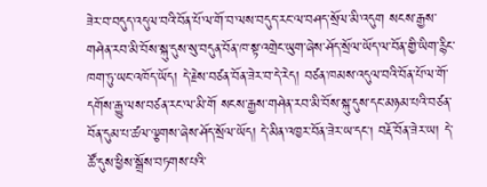ཟེར་བ་བདུད་འདུལ་བའི་བོན་པོ་ལ་གོ་བ་ལས་བདུད་རང་ལ་བཤད་སྲོལ་མི་འདུག སངས་རྒྱས་གཤེན་རབ་མི་བོས་སྐུ་དུས་སུ་བདུན་བོན་ཁ་སྟ་འགྲེང་ཡུག་ཞེས་ཤོད་སྲོལ་ཡོད་ལ་བོན་གྱི་ཡིག་རྙིང་ཁག་ཏུ་ཡང་འཁོད་ཡོད། དེ་རྗེས་བཙན་བོན་ཟེར་བ་དེ་རེད། བཙན་ཁམས་འདུལ་བའི་བོན་པོ་ལ་གོ་དགོས་རྒྱུ་ལས་བཙན་རང་ལ་མི་གོ སངས་རྒྱས་གཤེན་རབ་མི་བོས་སྐུ་དུས་དང་མཉམ་པའི་བཙན་བོན་དུམ་པ་ཚལ་ལྕགས་ཞེས་ཤོད་སྲོལ་ཡོད། དེ་མིན་འཁྱར་བོན་ཟེར་ཡ་དང། བརྡོ་བོན་ཟེར་ཡ། དེ་ཚོ་དུས་ཕྱིས་སྒྲོས་བཏགས་པའི་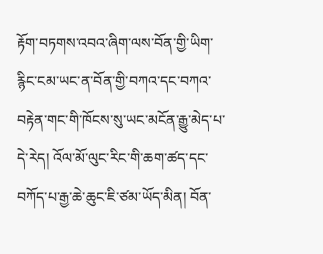རྟོག་བཏགས་འབའ་ཞིག་ལས་བོན་གྱི་ཡིག་རྙིང་ངམ་ཡང་ན་བོན་གྱི་བཀའ་དང་བཀའ་བརྟེན་གང་གི་ཁོངས་སུ་ཡང་མངོན་རྒྱུ་མེད་པ་དེ་རེད། འོལ་མོ་ལུང་རིང་གི་ཆག་ཚད་དང་བཀོད་པ་རྒྱ་ཆེ་ཆུང་ཇི་ཙམ་ཡོད་མིན། བོན་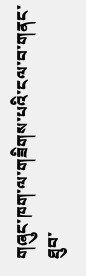གཞུང་ཁག་ལ་གཟིགས་པའི་ངལ་བ་གནང་ཐུབ་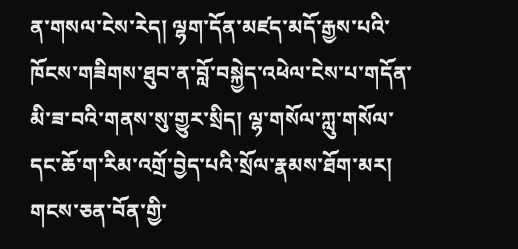ན་གསལ་ངེས་རེད། ལྷག་དོན་མཛད་མདོ་རྒྱས་པའི་ཁོངས་གཟིགས་ཐུབ་ན་བློ་བསྐྱེད་འཕེལ་ངེས་པ་གདོན་མི་ཟ་བའི་གནས་སུ་གྱུར་སྲིད། ལྷ་གསོལ་ཀླུ་གསོལ་དང་ཆོ་ག་རིམ་འགྲོ་བྱེད་པའི་སྲོལ་རྣམས་ཐོག་མར། གངས་ཅན་བོན་གྱི་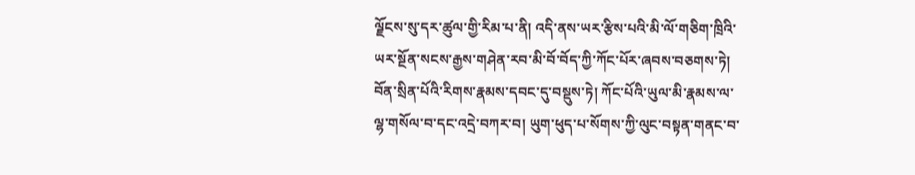ལྗོངས་སུ་དར་ཚུལ་གྱི་རིམ་པ་ནི། འདི་ནས་ཡར་རྩིས་པའི་མི་ལོ་གཅིག་ཁྲིའི་ཡར་སྔོན་སངས་རྒྱས་གཤེན་རབ་མི་བོ་བོད་ཀྱི་ཀོང་པོར་ཞབས་བཅགས་ཏེ། བོན་སྲིན་པོའི་རིགས་རྣམས་དབང་དུ་བསྡུས་ཏེ། ཀོང་པོའི་ཡུལ་མི་རྣམས་ལ་ལྷ་གསོལ་བ་དང་འདྲེ་བཀར་བ། ཡུག་ཕུད་པ་སོགས་ཀྱི་ལུང་བསྟན་གནང་བ་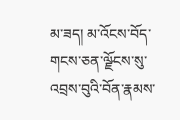མ་ཟད། མ་འོངས་བོད་གངས་ཅན་ལྫོངས་སུ་འབྲས་བུའི་བོན་རྣམས་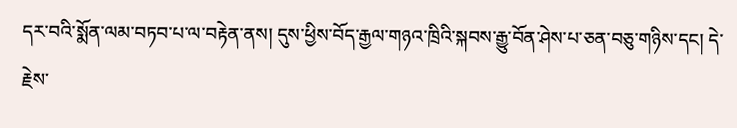དར་བའི་སྨོན་ལམ་བཏབ་པ་ལ་བརྟེན་ནས། དུས་ཕྱིས་བོད་རྒྱལ་གཉའ་ཁྲིའི་སྐབས་རྒྱུ་བོན་ཤེས་པ་ཅན་བཅུ་གཉིས་དང། དེ་རྗེས་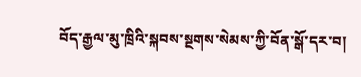བོད་རྒྱལ་མུ་ཁྲིའི་སྐབས་སྔགས་སེམས་ཀྱི་བོན་སྒོ་དར་བ།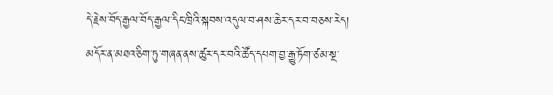དེ་རྗེས་བོད་རྒྱལ་བོད་རྒྱལ་དིང་ཁྲིའི་སྐབས་འདུལ་བ་ཤས་ཆེར་དར་བ་བཅས་རེད། མདོར་ན་མཐའ་ཅིག་ཏུ་གཞན་ནས་ཚུར་དར་བའི་ཚོད་དཔག་བྱ་རྒྱུ་ཏོག་ཙམ་སྔ་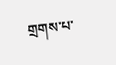གྲགས་པ་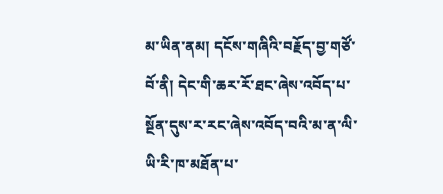མ་ཡིན་ནམ། དངོས་གཞིའི་བརྗོད་བྱ་གཙོ་བོ་ནི། དེང་གི་ཆར་རོ་ཐང་ཞེས་འབོད་པ་སྔོན་དུས་ར་རང་ཞེས་འབོད་བའི་མ་ན་ལི་ཡི་རི་ཁ་མཐོན་པ་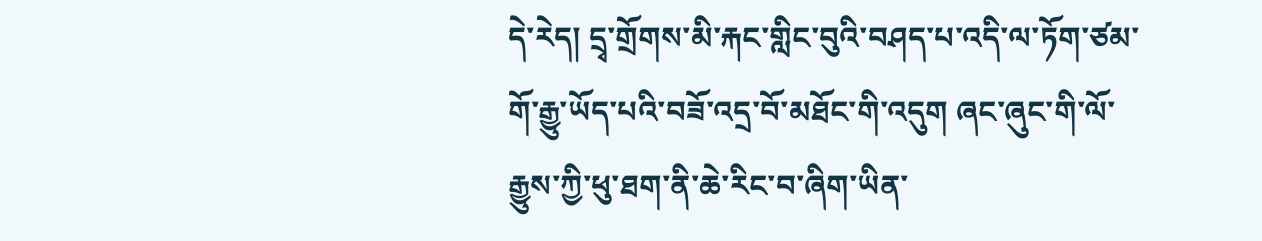དེ་རེད། དྲྭ་གྲོགས་མི་རྐང་གླིང་བུའི་བཤད་པ་འདི་ལ་ཏོག་ཙམ་གོ་རྒྱུ་ཡོད་པའི་བཟོ་འདྲ་བོ་མཐོང་གི་འདུག ཞང་ཞུང་གི་ལོ་རྒྱུས་ཀྱི་ཕུ་ཐག་ནི་ཆེ་རིང་བ་ཞིག་ཡིན་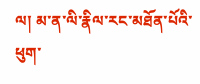ལ། མ་ན་ལི་རྣིལ་རང་མཐོན་པོའི་ཕུག་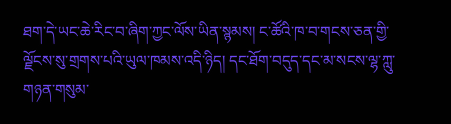ཐག་དེ་ཡང་ཆེ་རིང་བ་ཞིག་ཀྱང་ལོས་ཡིན་སྙམས། ང་ཚོའི་ཁ་བ་གངས་ཅན་གྱི་ལྗོངས་སུ་གྲགས་པའི་ཡུལ་ཁམས་འདི་ཉིད། དང་ཐོག་བདུད་དང་མ་སངས་ལྷ་ཀླུ་གཉན་གསུམ་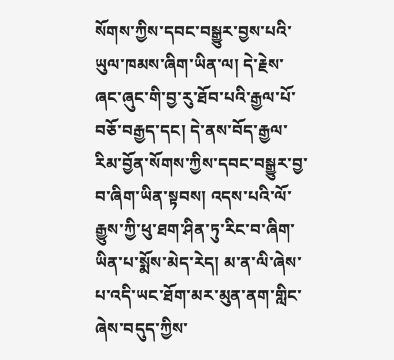སོགས་ཀྱིས་དབང་བསྒྱུར་བྱས་པའི་ཡུལ་ཁམས་ཞིག་ཡིན་ལ། དེ་རྗེས་ཞང་ཞུང་གི་བྱ་རུ་ཐོབ་པའི་རྒྱལ་པོ་བཅོ་བརྒྱད་དང། དེ་ནས་བོད་རྒྱལ་རིམ་བྱོན་སོགས་ཀྱིས་དབང་བསྒྱུར་བྱ་བ་ཞིག་ཡིན་སྟབས། འདས་པའི་ལོ་རྒྱུས་ཀྱི་ཕུ་ཐག་ཤིན་ཏུ་རིང་བ་ཞིག་ཡིན་པ་སྨོས་མེད་རེད། མ་ན་ལི་ཞེས་པ་འདི་ཡང་ཐོག་མར་མུན་ནག་གླིང་ཞེས་བདུད་ཀྱིས་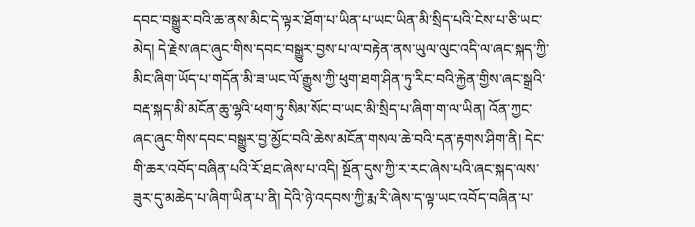དབང་བསྒྱུར་བའི་ཆ་ནས་མིང་དེ་ལྟར་ཐོག་པ་ཡིན་པ་ཡང་ཡིན་མི་སྲིད་པའི་ངེས་པ་ཅི་ཡང་མེད། དེ་རྗེས་ཞང་ཞུང་གིས་དབང་བསྒྱུར་བྱས་པ་ལ་བརྟེན་ནས་ཡུལ་ལུང་འདི་ལ་ཞང་སྐད་ཀྱི་མིང་ཞིག་ཡོད་པ་གདོན་མི་ཟ་ཡང་ལོ་རྒྱུས་ཀྱི་ཕུག་ཐག་ཤིན་ཏུ་རིང་བའི་རྐྱེན་གྱིས་ཞང་སྒྲའི་བརྡ་སྐད་མི་མངོན་ཆུ་ལྷའི་ཕག་ཏུ་སིམ་སོང་བ་ཡང་མི་སྲིད་པ་ཞིག་ག་ལ་ཡིན། འོན་ཀྱང་ཞང་ཞུང་གིས་དབང་བསྒྱུར་བྱ་མྱོང་བའི་ཆེས་མངོན་གསལ་ཆེ་བའི་དན་རྟགས་ཤིག་ནི། དེང་གི་ཆར་འབོད་བཞིན་པའི་རོ་ཐང་ཞེས་པ་འདི། སྔོན་དུས་ཀྱི་ར་རང་ཞེས་པའི་ཞང་སྐད་ལས་ཟུར་དུ་མཆེད་པ་ཞིག་ཡིན་པ་ནི། དེའི་ཉེ་འདབས་ཀྱི་རྨ་རི་ཞེས་ད་ལྟ་ཡང་འབོད་བཞིན་པ་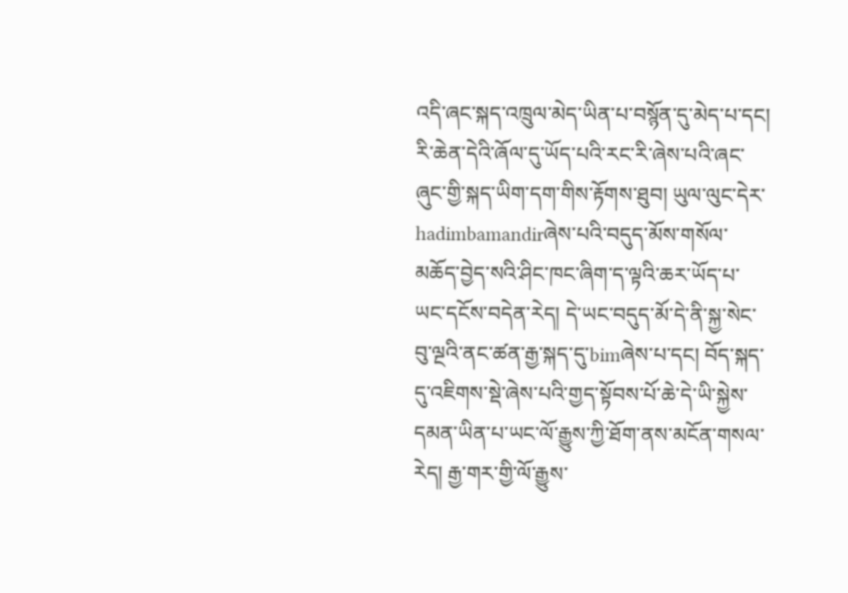འདི་ཞང་སྐད་འཁྲུལ་མེད་ཡིན་པ་བསྙོན་དུ་མེད་པ་དང། རི་ཆེན་དེའི་ཞོལ་དུ་ཡོད་པའི་རང་རི་ཞེས་པའི་ཞང་ཞུང་གྱི་སྐད་ཡིག་དག་གིས་རྟོགས་ཐུབ། ཡུལ་ལུང་དེར་hadimbamandirཞེས་པའི་བདུད་མོས་གསོལ་མཆོད་བྱེད་སའི་ཤིང་ཁང་ཞིག་ད་ལྟའི་ཆར་ཡོད་པ་ཡང་དངོས་བདེན་རེད། དེ་ཡང་བདུད་མོ་དེ་ནི་སྐྱ་སེང་བུ་ལྔའི་ནང་ཚན་རྒྱ་སྐད་དུ་bimཞེས་པ་དང། བོད་སྐད་དུ་འཇིགས་སྡེ་ཞེས་པའི་གྱད་སྟོབས་པོ་ཆེ་དེ་ཡི་སྐྱེས་དམན་ཡིན་པ་ཡང་ལོ་རྒྱུས་ཀྱི་ཐོག་ནས་མངོན་གསལ་རེད། རྒྱ་གར་གྱི་ལོ་རྒྱུས་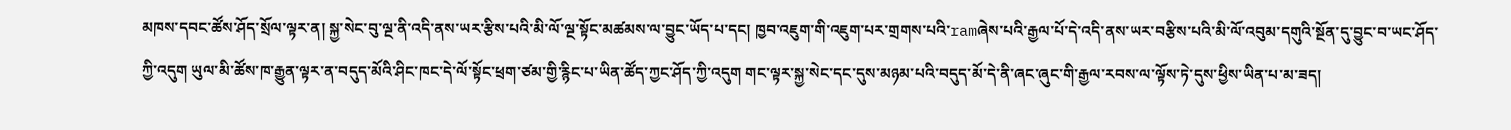མཁས་དབང་ཚོས་ཤོད་སྲོལ་ལྟར་ན། སྐྱ་སེང་བུ་ལྔ་ནི་འདི་ནས་ཡར་རྩིས་པའི་མི་ལོ་ལྔ་སྟོང་མཚམས་ལ་བྱུང་ཡོད་པ་དང། ཁྱབ་འཇུག་གི་འཇུག་པར་གྲགས་པའི་ramཞེས་པའི་རྒྱལ་པོ་དེ་འདི་ནས་ཡར་བརྩིས་པའི་མི་ལོ་འབུམ་དགུའི་སྔོན་དུ་བྱུང་བ་ཡང་ཤོད་ཀྱི་འདུག ཡུལ་མི་ཚོས་ཁ་རྒྱུན་ལྟར་ན་བདུད་མོའི་ཤིང་ཁང་དེ་ལོ་སྟོང་ཕྲག་ཙམ་གྱི་རྙིང་པ་ཡིན་ཚོད་ཀྱང་ཤོད་ཀྱི་འདུག གང་ལྟར་སྐྱ་སེང་དང་དུས་མཉམ་པའི་བདུད་མོ་དེ་ནི་ཞང་ཞུང་གི་རྒྱལ་རབས་ལ་ལྟོས་ཏེ་དུས་ཕྱིས་ཡིན་པ་མ་ཟད།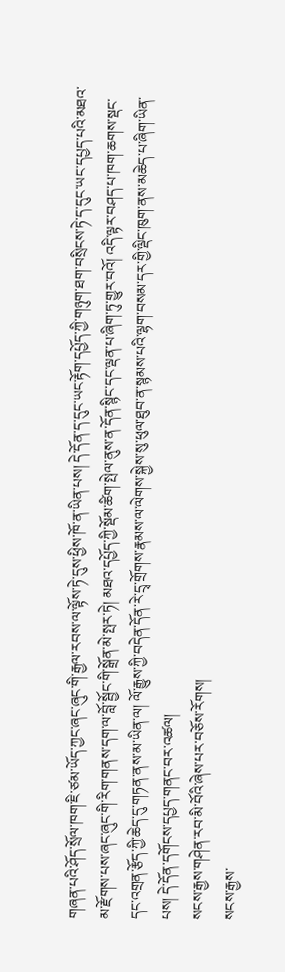གཞན་པའི་ཤོད་སྲོལ་ཁག་ཇི་ཙམ་ཡོད་ཀྱང་ཞང་ཞུང་གི་རྒྱལ་རབས་ལ་ལྟོས་ཏེ་དུས་ཕྱིས་ཁོ་ན་ཡིན་པས། དེ་དོན་ད་དུང་ཡང་རྟོག་དཔྱོད་ཀྱི་གཉུག་ཐག་བསྲིངས་ཏེ་ད་དུང་ཡང་དཔྱད་པའི་མཐའ་མ་རྫོགས་པས་ཞང་ཞུང་གི་རིག་གནས་དག་ལ་བློ་སྦྱོང་གི་སྒྲོན་མེ་སྤར་ཏེ། མཐའ་དཔྱོད་ཀྱི་སྡོམ་ཚིག་སྤེལ་ནུས་ན་དོན་སྙིང་དང་ལྡན་པ་ཞིག་ཏུ་གྱུར་བའོ། འདི་ལྟར་བཤད་པ་ཁག་ཆགས་སྡང་དང་འགྲན་རྩོད་ཀྱི་ཆེད་དུ་གཏན་ནས་མ་ཡིན་ལ། ལོ་རྒྱུས་ཀྱི་བདེན་དོན་རེ་དྲྭ་གྲོགས་རྣམས་ལ་ལེགས་སྐྱེས་སུ་ཕུལ་ཐུབ་ན་སྙམས་པའི་ལྷག་བསམ་དར་གྱི་ལྡིང་ཁུག་ནས་མཆེད་པ་ཞིག་ཡིན་པས། དེ་དོན་དགོངས་དཔྱད་གནང་བར་འཚལ།
སངས་རྒྱས་གཤེན་རབ་མི་བོའི་ཞེས་པར་བཅོས་རོགས།
སངས་རྒྱས་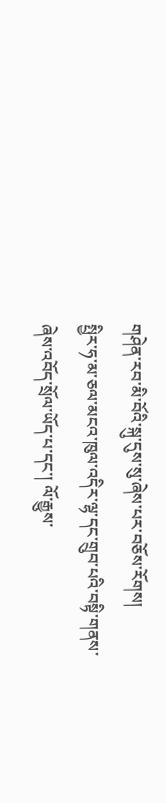གཤེན་རབ་མི་བོའི་སྐུ་དུས་སུ་ཞེས་པར་བཅོས་རོགས།
སྤྱིར་ཧ་མ་ཅལ་མངའ་ཁུལ་འདིར་ལྷ་དང་གྲུབ་པའི་བསྟི་གནས་ཞེས་འབོད་སྲོལ་ཡོད་པ་དང་། ལོ་རྒྱུས་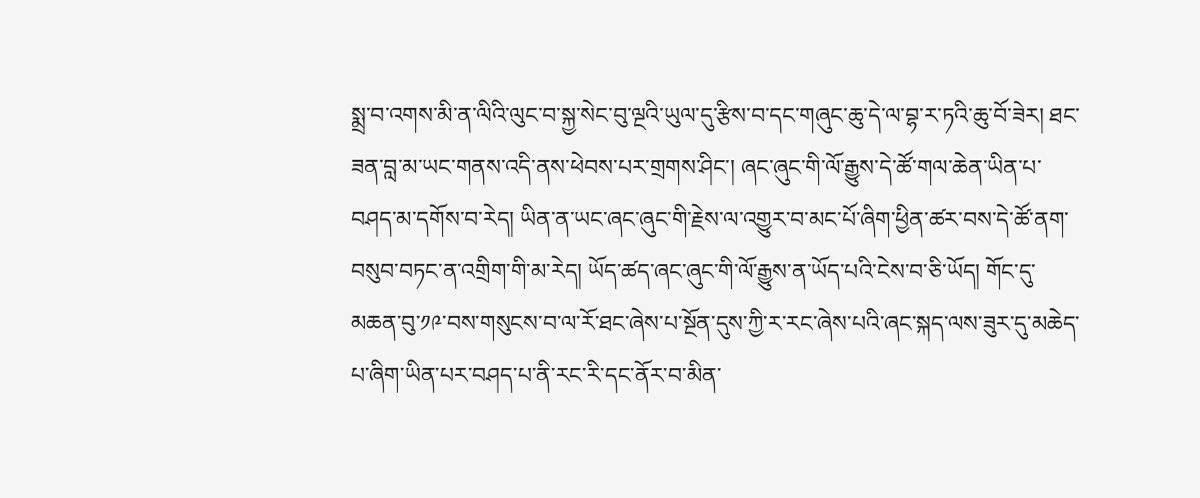སྨྲ་བ་འགས་མི་ན་ལིའི་ལུང་བ་སྐྱ་སེང་བུ་ལྔའི་ཡུལ་དུ་རྩིས་བ་དང་གཞུང་ཆུ་དེ་ལ་བྷ་ར་ཏའི་ཆུ་བོ་ཟེར། ཐང་ཟན་བླ་མ་ཡང་གནས་འདི་ནས་ཕེབས་པར་གྲགས་ཤིང་། ཞང་ཞུང་གི་ལོ་རྒྱུས་དེ་ཚོ་གལ་ཆེན་ཡིན་པ་བཤད་མ་དགོས་བ་རེད། ཡིན་ན་ཡང་ཞང་ཞུང་གི་རྗེས་ལ་འགྱུར་བ་མང་པོ་ཞིག་ཕྱིན་ཚར་བས་དེ་ཚོ་ནག་བསུབ་བཏང་ན་འགྲིག་གི་མ་རེད། ཡོད་ཚད་ཞང་ཞུང་གི་ལོ་རྒྱུས་ན་ཡོད་པའི་ངེས་བ་ཅི་ཡོད། གོང་དུ་མཆན་བུ་༡༩་བས་གསུངས་བ་ལ་རོ་ཐང་ཞེས་པ་སྔོན་དུས་ཀྱི་ར་རང་ཞེས་པའི་ཞང་སྐད་ལས་ཟུར་དུ་མཆེད་པ་ཞིག་ཡིན་པར་བཤད་པ་ནི་རང་རི་དང་ནོར་བ་མིན་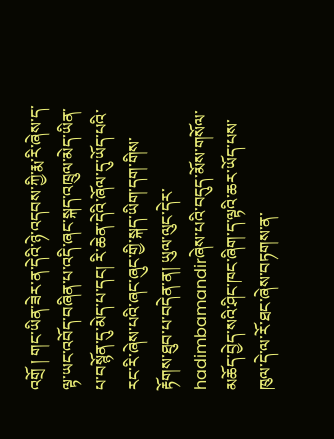འགྲོ ། གང་ཡིན་ཟེར་ན་དེའི་ཉེ་འདབས་ཀྱི་རྨ་རི་ཞེས་ད་ལྟ་ཡང་འབོད་བཞིན་པ་འདི་ཞང་སྐད་འཁྲུལ་མེད་ཡིན་པ་བསྙོན་དུ་མེད་པ་དང། རི་ཆེན་དེའི་ཞོལ་དུ་ཡོད་པའི་རང་རི་ཞེས་པའི་ཞང་ཞུང་གྱི་སྐད་ཡིག་དག་གིས་རྟོགས་ཐུབ་པ་བདེན་ན། ཡུལ་ལུང་དེར་hadimbamandirཞེས་པའི་བདུད་མོས་གསོལ་མཆོད་བྱེད་སའི་ཤིང་ཁང་ཞིག་ད་ལྟའི་ཆར་ཡོད་པས་ཁུལ་དེ་ལ་རོ་ཐང་ཞེས་བཏགས་ན་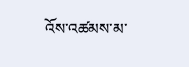འོས་འཚམས་མ་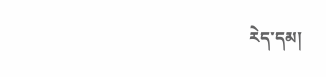རེད་དམ།